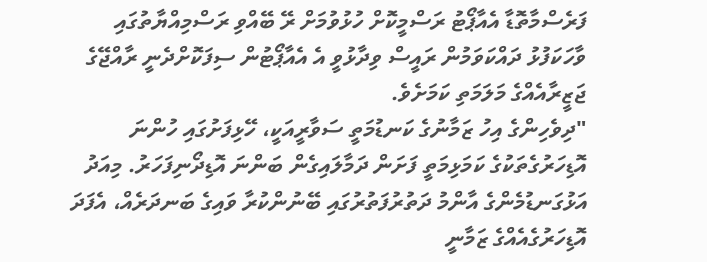ފަރެސްމާތޮޑާ އެއާޕޯޓު ރަސްމީކޮށް ހުޅުވުމަށް ރޭ ބޭއްވި ރަސްމިއްޔާތުގައި ވާހަކަފުޅު ދައްކަވަމުން ރައީސް ވިދާޅުވީ އެ އެއާޕޯޓުން ސިފަކޮށްދެނީ ރާއްޖޭގެ ޖަޒީރާއެއްގެ މަލަމަތި ކަމަށެވެ.
"ދިވެހިންގެ އިހު ޒަމާނުގެ ކަނޑުމަތީ ސަވާރީއަކީ، ހޭޅިފަށުގައި ހުންނަ އޮޑިހަރުގެތަކުގެ ކަމަޅިމަތީ ފަށަން ދަމާލައިގެން ބަންނަ އޮޑިދޯނިފަހަރު. މިއަދު އަޅުގަނޑުމެންގެ އާންމު ދަތުރުފަތުރުގައި ބޭނުންކުރާ ވައިގެ ބަނދަރެއް، އެފަދަ އޮޑިހަރުގެއެއްގެ ޒަމާނީ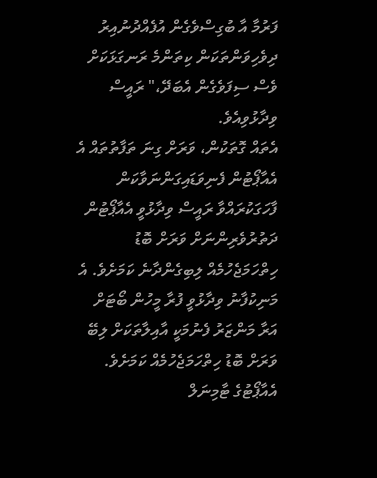ފަރުމާ އާ ބުގިސްވެގެން އުފެއްދުނުއިރު ދިވެހިވަންތަކަން ކިތަންމެ ރަނގަޅަކަށް ވެސް ސިފަވެގެން އެބަދޭ،" ރައީސް ވިދާޅުވިއެވެ.
އެތައް ގޮތަކުން، ވަރަށް ގިނަ ތަފާތުތައް އެ އެއާޕޯޓުން ފެނިވަޑައިގަންނަވާކަން ފާހަގަކުރައްވާ ރައީސް ވިދާޅުވީ އެއާޕޯޓުން ދަތުރުވެރިންނަށް ވަރަށް ބޮޑު ހިތްހަމަޖެހުމެއް ލިބިގެންދާނެ ކަމަށެވެ. އެ މަނިކުފާނު ވިދާޅުވީ ފުރާ މީހުން ބޯޓަށް އަރާ މަންޒަރު ފެނުމަކީ އާއިލާތަކަށް ލިބޭ ވަރަށް ބޮޑު ހިތްހަމަޖެހުމެއް ކަމަށެވެ.
އެއާޕޯޓުގެ ޓާމިނަލް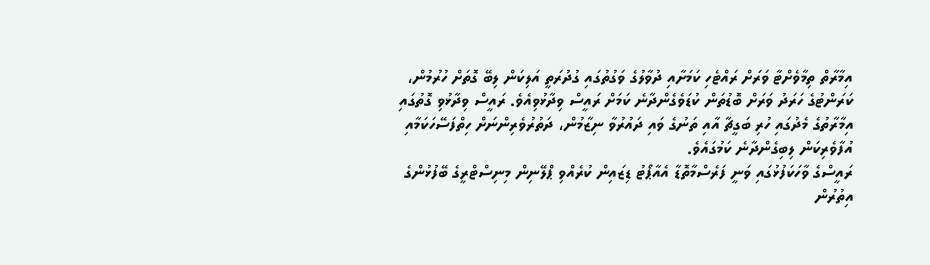އިމާރާތް ތިމާވެށްޓާ ވަރަށް ރައްޓެހި ކަމަށާއި ދުވާލުގެ ވަގުތުގައި ގުދުރަތީ އަލިކަން ލިބޭ ގޮތަށް ހުރުމުން، ކަރަންޓުގެ ހަރަދު ވަރަށް ބޮޑުތަން ކުޑަވެގެންދާނެ ކަމަށް ރައީސް ވިދާޅުވިއެވެ. ރައީސް ވިދާޅުވި ގޮތުގައި އިމާރާތުގެ މެދުގައި ހުރި ބަގީޗާ އާއި ތަނުގެ ވައި ދައުރުވާ ނިޒާމުން، ދަތުރުވެރިންނަށް ހިތްފަސޭހަކަމާއި އުފާވެރިކަން ލިބިގެންދާނެ ކަމުގައެވެ.
ރައީސްގެ ވާހަކަފުޅުގައި ވަނީ ފަރެސްމާތޮޑާ އެއާޕޯޓު ޑިޒައިން ކުރެއްވި ޕްލޭނިން މިނިސްޓްރީގެ ބޭފުޅުންގެ އިތުރުން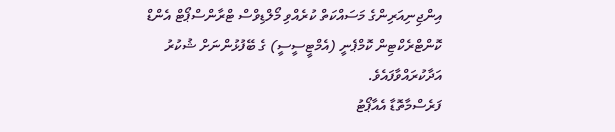އިންޖިނިއަރިންގެ މަސައްކަތް ކުރެއްވި މޯލްޑިވްސް ޓްރާންސްޕޯޓް އެންޑް ކޮންޓްރެކްޓިން ކޮމްޕެނީ (އެމްޓީސީސީ) ގެ ބޭފުޅުންނަށް ޝުކުރު އަދާކުރައްވާފައެވެ.
ފަރެސްމާތޮޑާ އެއާޕޯޓު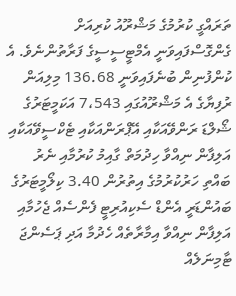ތަރައްގީ ކުރުމުގެ މަޝްރޫއު ކުރިއަށް ގެންގޮސްފައިވަނީ އެމްޓީސީސީގެ ފަރާތުންނެވެ. އެ ކުންފުނިން ބުނެފައިވަނީ 136.68 މިލިއަން ރުފިޔާގެ އެ މަޝްރޫއުގައި 7،543 އަކަމީޓަރުގެ ޝޯލްޑަ ރަންވޭއަކާއި އޭޕްރަންއަކާއި ޓެކްސީވޭއަކާއި އަލިފާން ނިއްވާ ހިދުމަތް ގާއިމު ކުރުމާއި ނެރު ބައްތި ހަރުކުރުމުގެ އިތުރުން 3.40 ކިލޯމީޓަރުގެ ބައުންޑަރީ އެންޑް ސެކިއުރިޓީ ފެންސެއް ޖެހުމާއި އަލިފާން ނިއްވާ އިމާރާތެއް ހެދުމާ އަދި ޕަސެންޖަ ޓާމިނަލެއް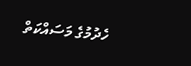ހެދުމުގެ މަސައްކަތް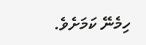ހިމެނޭ ކަމަށެވެ.